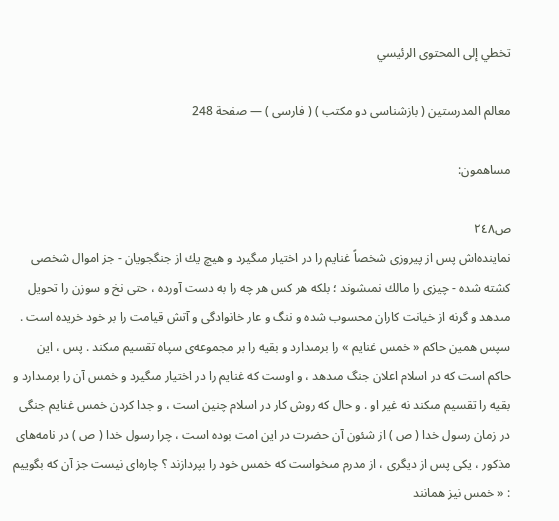تخطي إلى المحتوى الرئيسي

معالم المدرستين ( بازشناسى دو مكتب ) ( فارسى ) — صفحة 248

مساهمون:

ص٢٤٨
نماينده‌اش پس از پيروزى شخصاً غنايم را در اختيار مىگيرد و هيچ يك از جنگجويان - جز اموال شخصى كشته شده - چيزى را مالك نمىشوند ؛ بلكه هر كس هر چه را به دست آورده ، حتى نخ و سوزن را تحويل مىدهد و گرنه از خيانت كاران محسوب شده و ننگ و عار خانوادگى و آتش قيامت را بر خود خريده است . سپس همين حاكم « خمس غنايم » را برمىدارد و بقيه را بر مجموعه‌ى سپاه تقسيم مىكند . پس ، اين حاكم است كه در اسلام اعلان جنگ مىدهد ، و اوست كه غنايم را در اختيار مىگيرد و خمس آن را برمىدارد و بقيه را تقسيم مىكند نه غير او . و حال كه روش كار در اسلام چنين است ، و جدا كردن خمس غنايم جنگى در زمان رسول خدا ( ص ) از شئون آن حضرت در اين امت بوده است ، چرا رسول خدا ( ص ) در نامه‌هاى مذكور ، يكى پس از ديگرى ، از مدرم مىخواست كه خمس خود را بپردازند ؟ چاره‌اى نيست جز آن كه بگوييم : « خمس نيز همانند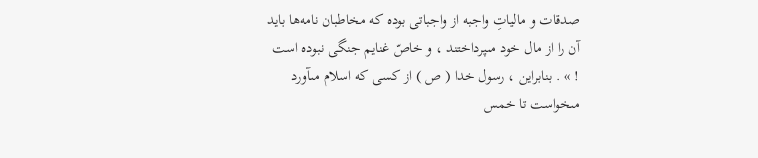صدقات و مالياتِ واجبه از واجباتى بوده كه مخاطبان نامه‌ها بايد آن را از مال خود مىپرداختند ، و خاصّ غنايم جنگى نبوده است ! » . بنابراين ، رسول خدا ( ص ) از كسى كه اسلام مىآورد مىخواست تا خمس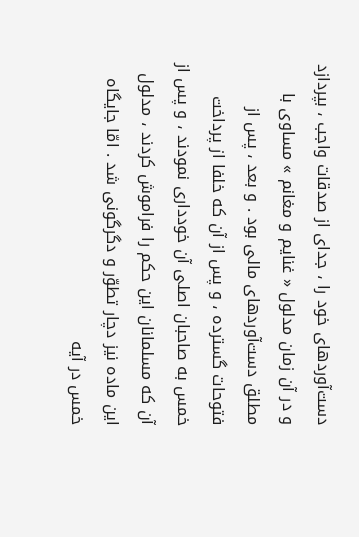دست‌آوردهاى خود را ، جداى از صدقات واجب ، بپردازد و در آن زمان مدلول « غنايم و مغانم » مساوى با مطلق دست‌آوردهاى مالى بود . و بعد ، پس از فتوحات گسترده ، و پس از آن كه خلفا از پرداخت خمس به صاحبان اصلى آن خوددارى نمودند ، و پس از آن كه مسلمانان اين حكم را فراموش كردند ، مدلول اين ماده نيز دچار تطوّر و دگرگونى شد . امّا جايگاه خمس در آيه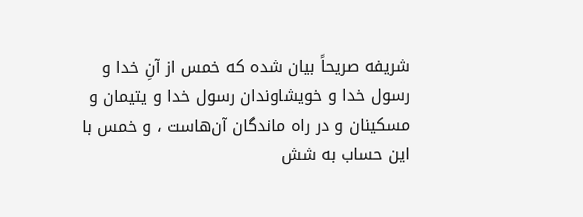شريفه صريحاً بيان شده كه خمس از آنِ خدا و رسول خدا و خويشاوندان رسول خدا و يتيمان و مسكينان و در راه ماندگان آن‌هاست ، و خمس با اين حساب به شش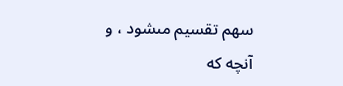سهم تقسيم مىشود ، و آنچه كه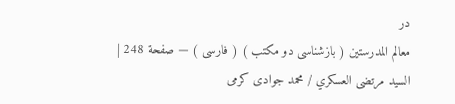در
معالم المدرستين ( بازشناسى دو مكتب ) ( فارسى ) — صفحة 248 | السيد مرتضى العسكري / محمد جوادى كرمى